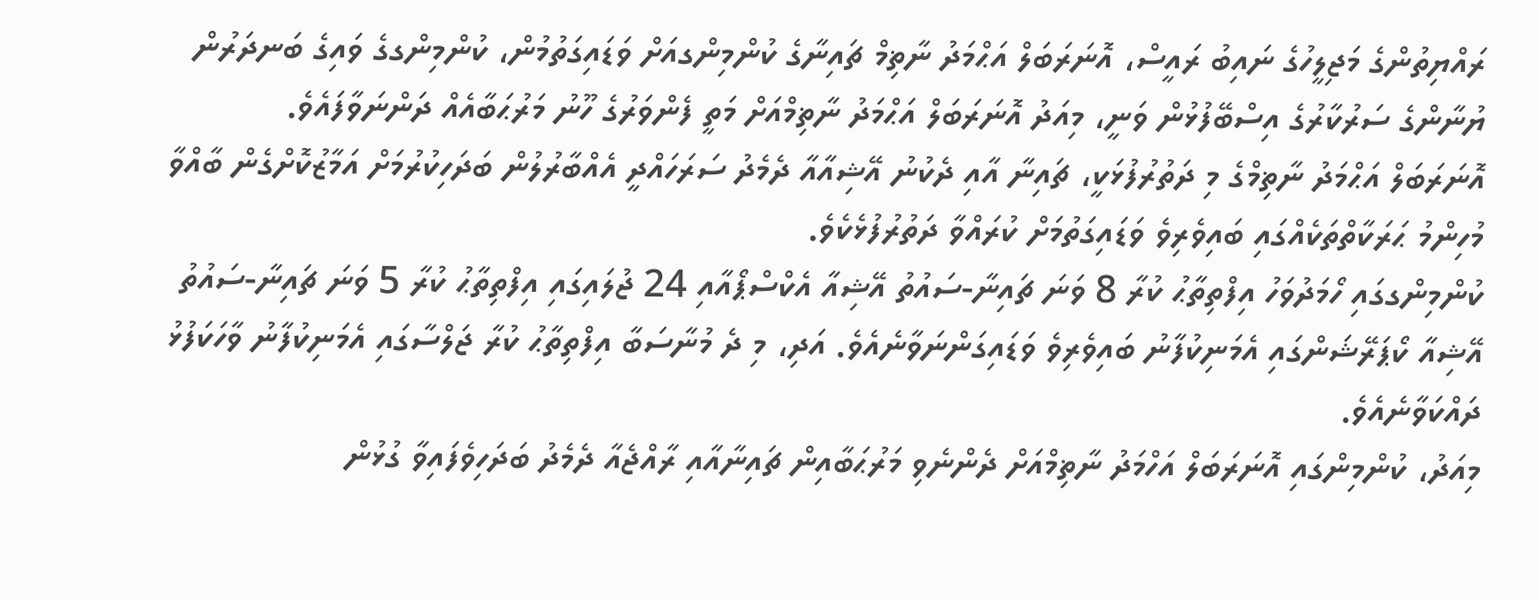ރައްޔިތުންގެ މަޖިލީހުގެ ނައިބު ރައީސް، އޮނަރަބަލް އަޙްމަދު ނާޡިމް ޗައިނާގެ ކުންމިންގއަށް ވަޑައިގަތުމުން، ކުންމިންގގެ ވައިގެ ބަނދަރުން ޔުނާންގެ ސަރުކާރުގެ އިސްބޭފުޅުން ވަނީ، މިއަދު އޮނަރަބަލް އަޙްމަދު ނާޡިމްއަށް މަތީ ފެންވަރުގެ ހޫނު މަރުޙަބާއެއް ދަންނަވާފައެވެ.
އޮނަރަބަލް އަޙްމަދު ނާޡިމްގެ މި ދަތުރުފުޅަކީ، ޗައިނާ އާއި ދެކުނު އޭޝިއާއާ ދެމެދު ސަރަހައްދީ އެއްބާރުލުން ބަދަހިކުރުމަށް އަމާޒުކޮށްގެން ބާއްވާ މުހިންމު ޙަރަކާތްތަކެއްގައި ބައިވެރިވެ ވަޑައިގަތުމަށް ކުރައްވާ ދަތުރުފުޅެކެވެ.
ކުންމިންގގައި ހޯމަދުވަހު އިފްތިތާޙު ކުރާ 8 ވަނަ ޗައިނާ-ސައުތު އޭޝިއާ އެކްސްޕޯއާއި 24 ޖުލައިގައި އިފްތިތާޙު ކުރާ 5 ވަނަ ޗައިނާ-ސައުތު އޭޝިއާ ކޯޕަރޭޝަންގައި އެމަނިކުފާނު ބައިވެރިވެ ވަޑައިގަންނަވާނެއެވެ. އަދި، މި ދެ މުނާސަބާ އިފްތިތާޙު ކުރާ ޖަލްސާގައި އެމަނިކުފާނު ވާހަކަފުޅު ދައްކަވާނެއެވެ.
މިއަދު، ކުންމިންގައި އޮނަރަބަލް އަހްމަދު ނާޡިމްއަށް ދެންނެވި މަރުޙަބާއިން ޗައިނާއާއި ރާއްޖެއާ ދެމެދު ބަދަހިވެފައިވާ ގުޅުން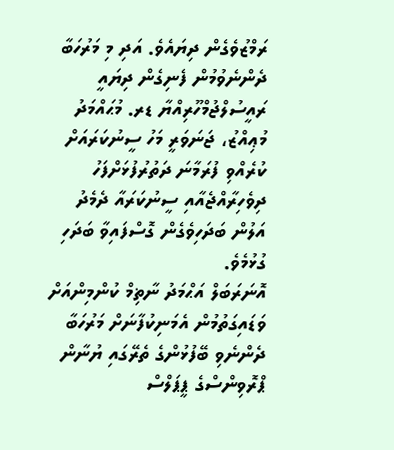ރަމްޒުވެގެން ދިޔައެވެ. އަދި މި މަރުހަބާ ދެންނެވުމުން ފެނިގެން ދިޔައީ ރައީސުލްޖުމްހޫރިއްޔާ ޑރ. މުޙައްމަދު މުޢިއްޒު، ޖަނަވަރީ މަހު ސީނުކަރައަށް ކުރެއްވި ފުރަމާނަ ދަތުރުފުޅަށްފަހު ދިވެހިރާއްޖެއާއި ސީނުކަރައާ ދެމެދު އަލުން ބަދަހިވެގެން ގޮސްފައިވާ ބަދަހި ގުޅުމެވެ.
އޮނަރަބަލް އަޙްމަދު ނާޡިމް ކުންމިންއަށް ވަޑައިގަތުމުން އެމަނިކުފާނަށް މަރުހަބާ ދެންނެވި ބޭފުޅުންގެ ތެރޭގައި ޔުނާން ޕްރޮވިންސްގެ ޕީޕަލްސް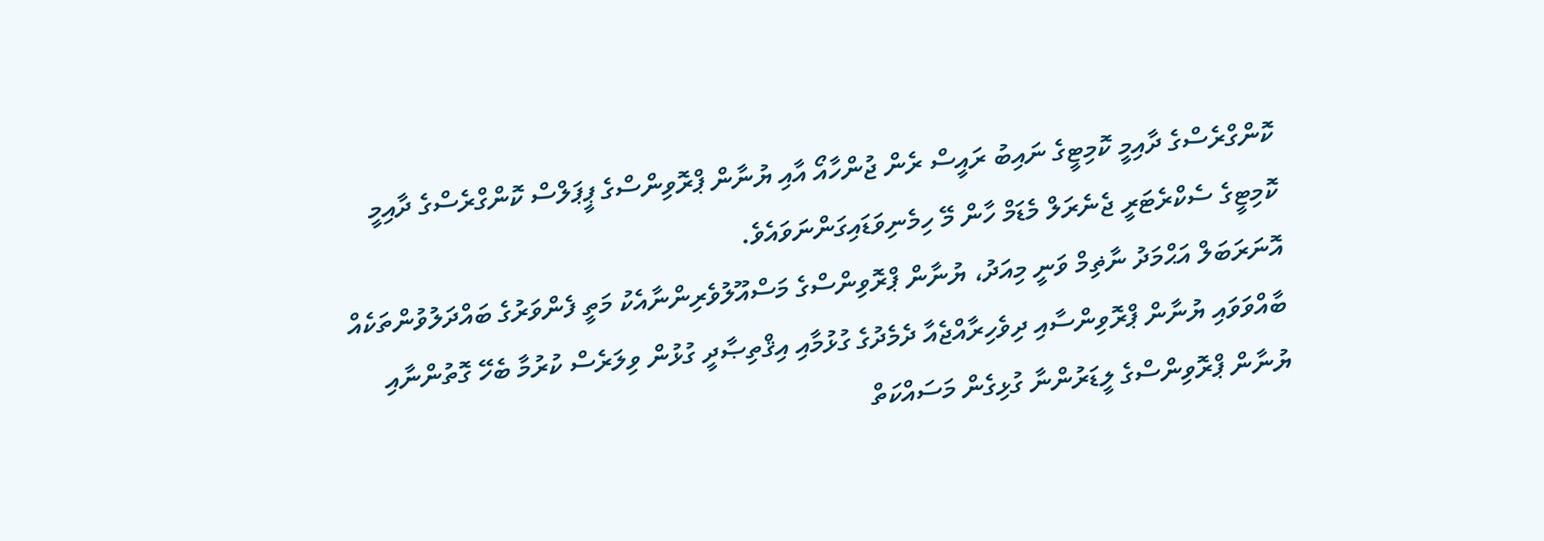ކޮންގްރެސްގެ ދާއިމީ ކޮމިޓީގެ ނައިބު ރައީސް ރެން ޖުންހާއޯ އާއި ޔުނާން ޕްރޮވިންސްގެ ޕީޕަލްސް ކޮންގްރެސްގެ ދާއިމީ ކޮމިޓީގެ ސެކްރެޓަރީ ޖެނެރަލް މެޑަމް ހާން މޭ ހިމެނިވަޑައިގަންނަވައެވެ.
އޮނަރަބަލް އަޙްމަދު ނާޡިމް ވަނީ މިއަދު، ޔުނާން ޕްރޮވިންސްގެ މަސްއޫލުވެރިންނާއެކު މަތީ ފެންވަރުގެ ބައްދަލުވުންތަކެއް ބާއްވަވައި ޔުނާން ޕްރޮވިންސާއި ދިވެހިރާއްޖެއާ ދެމެދުގެ ގުޅުމާއި އިޤްތިޞާދީ ގުޅުން ވިލަރެސް ކުރުމާ ބެހޭ ގޮތުންނާއި ޔުނާން ޕްރޮވިންސްގެ ލީޑަރުންނާ ގުޅިގެން މަސައްކަތް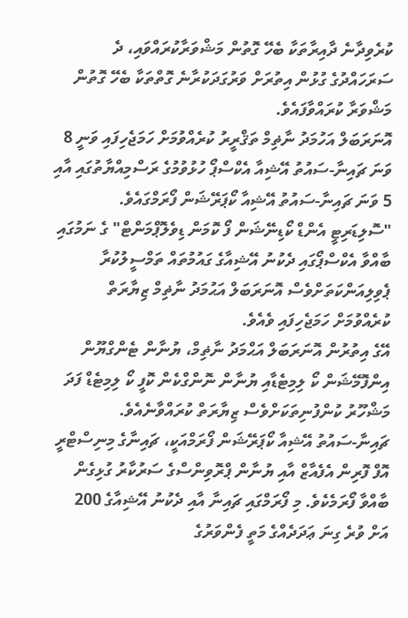ކުރެވިދާނެ ދާއިރާތަކާ ބެހޭ ގޮތުން މަޝްވަރާކުރައްވައި، ދެ ސަރަހައްދުގެ ގުޅުން އިތުރަށް ވަރުގަދަކުރާނެ ގޮތްތަކާ ބެހޭ ގޮތުން މަޝްވަރާ ކުރައްވާފައެވެ.
އޮނަރަބަލް އަހުމަދު ނާޡިމް ތަޤްރީރު ކުރެއްވުމަށް ހަމަޖެހިފައި ވަނީ 8 ވަނަ ޗައިނާ-ސައުތު އޭޝިއާ އެކްސްޕޯ ހުޅުވުމުގެ ރަސްމިއްޔާތުގައި އާއި 5 ވަނަ ޗައިނާ-ސައުތު އޭޝިއާ ކޯޕަރޭޝަން ފޯރަމްގައެވެ.
"ސޮލިޑަރިޓީ އެންޑް ކޯޑިނޭޝަން ފޯ ކޮމަން ޑިވެލޮޕްމަންޓް" ގެ ނަމުގައި ބާއްވާ އެކްސްޕޯގައި ދެކުނު އޭޝިއާގެ ގައުމުތައް ތަމްސީލުކުރާ ޕެވިލިއަންކަތަށްވެސް އޮނަރަބަލް އަޙުމަދު ނާޡިމް ޒިޔާރަތް ކުރެއްވުމަށް ހަމަޖެހިފައި ވެއެވެ.
އޭގެ އިތުރުން އޮނަރަބަލް އަޙްމަދު ނާޡިމް، ޔުނާން ޓެންގްޔޫން އިންފޮމޭޝަން ކޯ ލިމިޓެޑާއި ޔުނާން ނޮންގްކެން ކޮފީ ކޯ ލިމިޓެޑް ފަދަ މަޝްހޫރު ކުންފުނިތަކަށްވެސް ޒިޔާރަތް ކުރައްވާނެއެވެ.
ޗައިނާ-ސައުތު އޭޝިއާ ކޯޕަރޭޝަން ފޯރަމްއަކީ، ޗައިނާގެ މިނިސްޓްރީ އޮފް ފޮރިން އެފެއާޒް އާއި ޔުނާން ޕްރޮވިންސްގެ ސަރުކާރު ގުޅިގެން ބާއްވާ ފޯރަމެކެވެ. މި ފޯރަމްގައި ޗައިނާ އާއި ދެކުނު އޭޝިއާގެ 200 އަށް ވުރެ ގިނަ ޢަދަދެއްގެ މަތީ ފެންވަރުގެ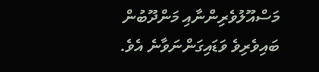މަސްއޫލުވެރިންނާއި މަންދޫބުން ބައިވެރިވެ ވަޑައިގަންނަވާނެ އެވެ.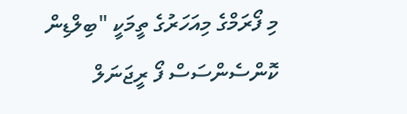މި ފޯރަމްގެ މިއަހަރުގެ ތީމަކީ "ބިލްޑިން ކޮންސެންސަސް ފޯ ރީޖަނަލް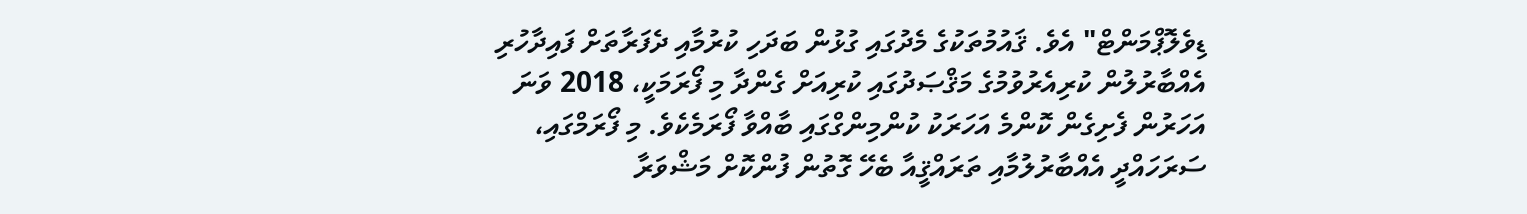ޑިވެލޮޕްމަންޓް" އެވެ. ޤައުމުތަކުގެ މެދުގައި ގުޅުން ބަދަހި ކުރުމާއި ދެފަރާތަށް ފައިދާހުރި އެއްބާރުލުން ކުރިއެރުވުމުގެ މަޤްޞަދުގައި ކުރިއަށް ގެންދާ މި ފޯރަމަކީ، 2018 ވަނަ އަހަރުން ފެށިގެން ކޮންމެ އަހަރަކު ކުންމިންގްގައި ބާއްވާ ފޯރަމެކެވެ. މި ފޯރަމްގައި، ސަރަހައްދީ އެއްބާރުލުމާއި ތަރައްޤީއާ ބެހޭ ގޮތުން ފުންކޮށް މަޝްވަރާ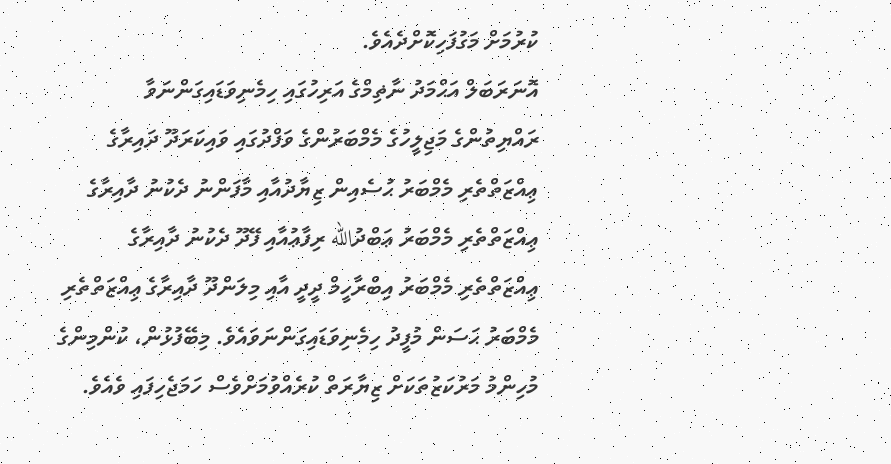ކުރުމަށް މަގުފަހިކޮށްދެއެވެ.
އޮނަރަބަލް އަޙްމަދު ނާޡިމްގެ އަރިހުގައި ހިމެނިވަޑައިގަންނަވާ ރައްޔިތުންގެ މަޖިލީހުގެ މެމްބަރުންގެ ވަފްދުގައި ވައިކަރަދޫ ދައިރާގެ ޢިއްޒަތްތެރި މެމްބަރު ޙުސެއިން ޒިޔާދުއާއި މާފަންނު ދެކުނު ދާއިރާގެ ޢިއްޒަތްތެރި މެމްބަރު ޢަބްދުالله ރިފާޢުއާއި ފޭދޫ ދެކުނު ދާއިރާގެ ޢިއްޒަތްތެރި މެމްބަރު އިބްރާހީމް ދީދީ އާއި މިލަންދޫ ދާއިރާގެ ޢިއްޒަތްތެރި މެމްބަރު ޙަސަން މުފީދު ހިމެނިވަޑައިގަންނަވައެވެ. މިބޭފުޅުން، ކުންމިންގެ މުހިންމު މަރުކަޒުތަކަށް ޒިޔާރަތް ކުރެއްވުމަށްވެސް ހަމަޖެހިފައި ވެއެވެ.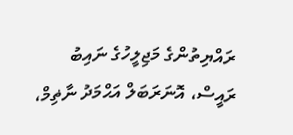ރައްޔިތުންގެ މަޖިލީހުގެ ނައިބު ރައީސް، އޮނަރަބަލް އަޙްމަދު ނާޡިމް،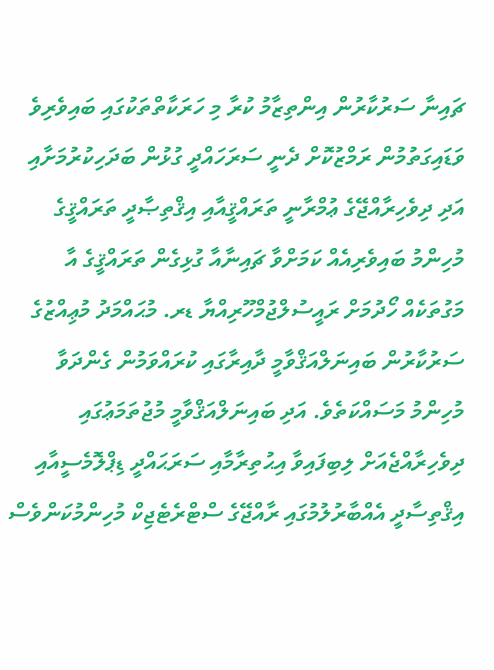ޗައިނާ ސަރުކާރުން އިންތިޒާމު ކުރާ މި ހަރަކާތްތަކުގައި ބައިވެރިވެ ވަޑައިގަތުމުން ރަމްޒުކޮށް ދެނީ ސަރަހައްދީ ގުޅުން ބަދަހިކުރުމަށާއި އަދި ދިވެހިރާއްޖޭގެ ޢުމްރާނީ ތަރައްޤީއާއި އިޤްތިޞާދީ ތަރައްޤީގެ މުހިންމު ބައިވެރިއެއް ކަމަށްވާ ޗައިނާއާ ގުޅިގެން ތަރައްޤީގެ އާ މަގުތަކެއް ހޯދުމަށް ރައީސުލްޖުމްހޫރިއްޔާ ޑރ. މުޙައްމަދު މުޢިއްޒުގެ ސަރުކާރުން ބައިނަލްއަޤްވާމީ ދާއިރާގައި ކުރައްވަމުން ގެންދަވާ މުހިންމު މަސައްކަތެވެ. އަދި ބައިނަލްއަޤްވާމީ މުޖުތަމަޢުގައި ދިވެހިރާއްޖެއަށް ލިބިފައިވާ އިޙުތިރާމާއި ސަރަޙައްދީ ޑިޕްލޮމެސީއާއި އިޤްތިސާދީ އެއްބާރުލުމުގައި ރާއްޖޭގެ ސްޓްރެޓެޖިކް މުހިންމުކަންވެސް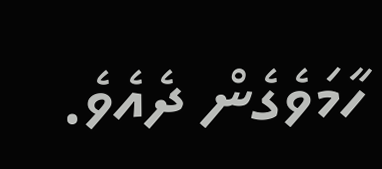ހާމަވެގެން ދެއެވެ.